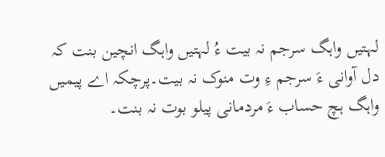لہتیں واہگ سرجم نہ بیت ءُ لہتیں واہگ انچین بنت کہ دل آوانی ءَ سرجم ءِ وت منوک نہ بیت۔پرچکہ اے پیمیں واہگ ہچ حساب ءَ مردمانی پیلو بوت نہ بنت۔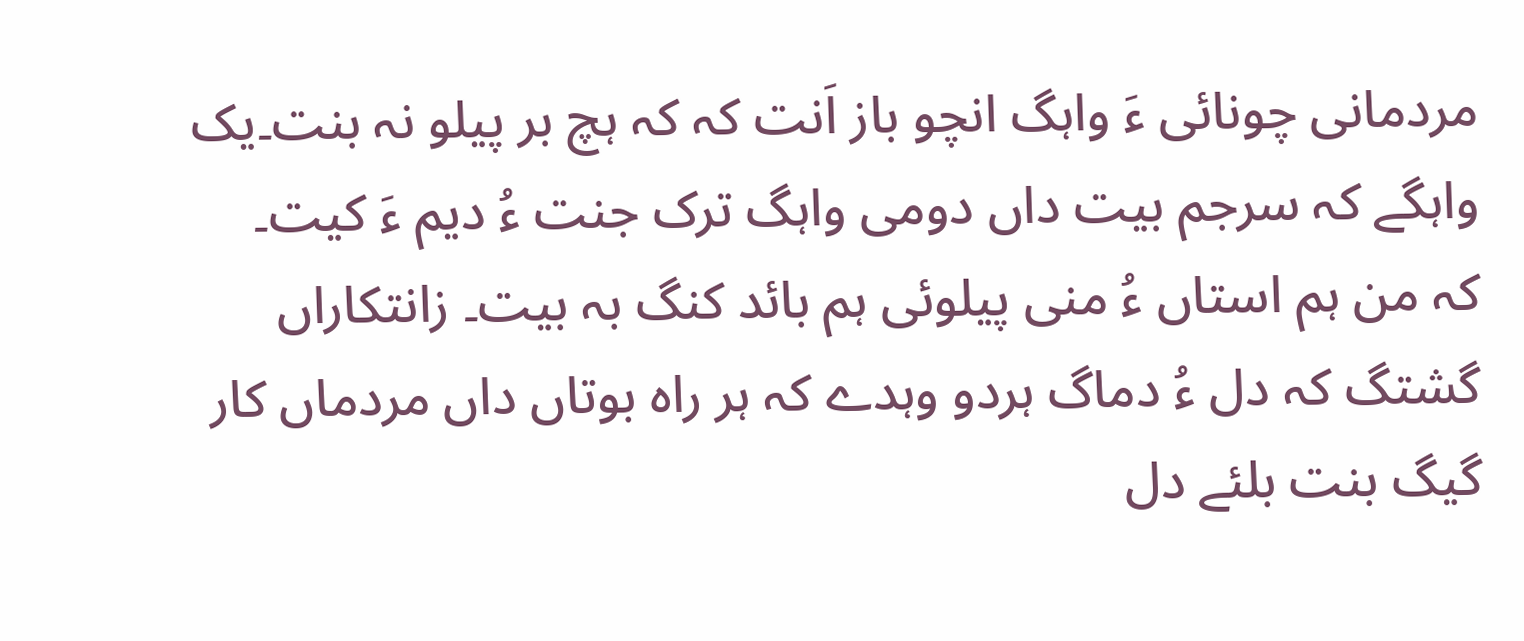مردمانی چونائی ءَ واہگ انچو باز اَنت کہ کہ ہچ بر پیلو نہ بنت۔یک واہگے کہ سرجم بیت داں دومی واہگ ترک جنت ءُ دیم ءَ کیت۔
کہ من ہم استاں ءُ منی پیلوئی ہم بائد کنگ بہ بیت۔ زانتکاراں گشتگ کہ دل ءُ دماگ ہردو وہدے کہ ہر راہ بوتاں داں مردماں کار گیگ بنت بلئے دل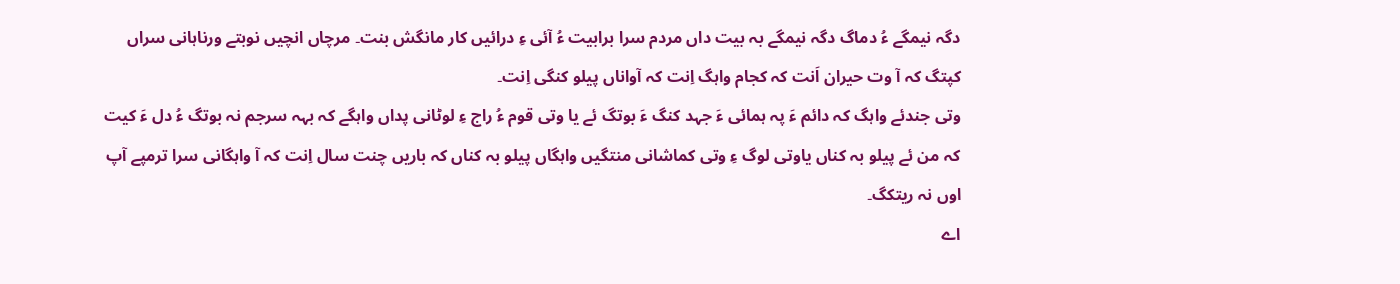دگہ نیمگے ءُ دماگ دگہ نیمگے بہ بیت داں مردم سرا برابیت ءُ آئی ءِ درائیں کار مانگش بنت۔ مرچاں انچیں نوبتے ورناہانی سراں کپتگ کہ آ وت حیران اَنت کہ کجام واہگ اِنت کہ آواناں پیلو کنگی اِنت۔
وتی جندئے واہگ کہ دائم ءَ پہ ہمائی ءَ جہد کنگ ءَ بوتگ ئے یا وتی قوم ءُ راج ءِ لوٹانی پداں واہگے کہ بہہ سرجم نہ بوتگ ءُ دل ءَ کیت کہ من ئے پیلو بہ کناں یاوتی لوگ ءِ وتی کماشانی منتگیں واہگاں پیلو بہ کناں کہ باریں چنت سال اِنت کہ آ واہگانی سرا ترمپے آپ اوں نہ ریتکگ۔
اے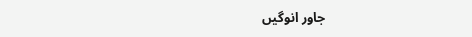جاور انوگیں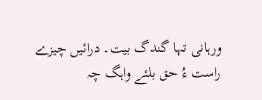ورہانی تہا گندگ بیت۔ درائیں چیزے راست ءُ حق بلئے واہگ چہ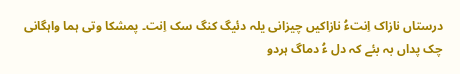درستاں نازاک اِنتءُ نازاکیں چیزانی یلہ دئیگ کنگ سک اِنت۔ پمشکا وتی ہما واہگانی چک پداں بہ بئے کہ دل ءُ دماگ ہردو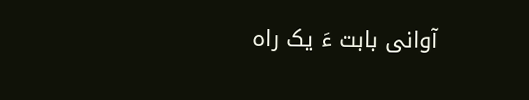آوانی بابت ءَ یک راہ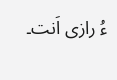ءُ رازی اَنت۔